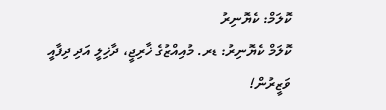ކޮލަމް: ކެޔޮނިރު
ކޮލަމް ކެޔޮނިރު: ޑރ. މުއިއްޒުގެ ޚާރިޖީ، ދާޚިލީ އަދި ދިފާއީ ވަޒީރުން!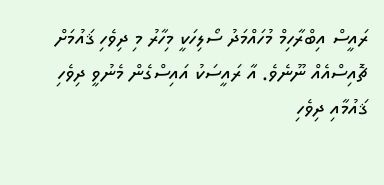ރައީސް އިބްރާހިމް މުހައްމަދު ސޯލިހަކީ މިހާރު މި ދިވެހި ޤައުމަށް ޗޮއިސްއެއް ނޫނެވެ. އާ ރައީސަކު އައިސްގެން މެނުވީ ދިވެހި ޤައުމާއި ދިވެހި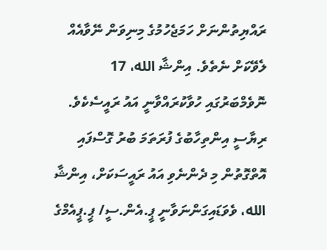ރައްޔިތުންނަށް ހަމަޖެހުމުގެ މިނިވަން ނޭވާއެއް ލެވޭކަށް ނެތެވެ. އިންޝާ الله، 17 ނޮވެމްބަރުގައި ހުވާކުރައްވާނީ އައު ރައީސެކެވެ. ރިޔާސީ އިންތިހާބުގެ ފުރަތަމަ ބުރު ގޮސްފައި އޮތްގޮތުން މި ދެންނެވި އައު ރައީސަކަށް، އިންޝާ الله، ވެވަޑައިގަންނަވާނީ ޕީ.އެން.ސީ/ ޕީ.ޕީއެމްގެ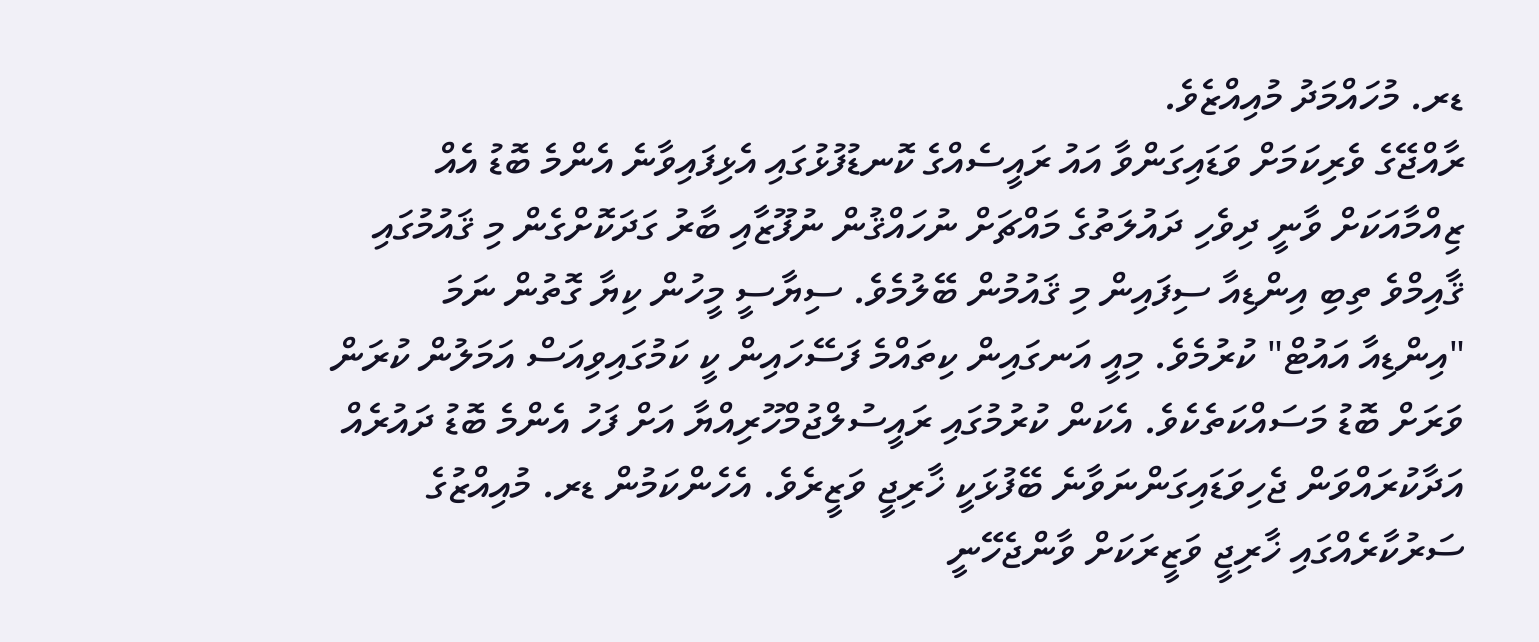ޑރ. މުހައްމަދު މުއިއްޒެވެ.
ރާއްޖޭގެ ވެރިކަމަށް ވަޑައިގަންވާ އައު ރައީސެއްގެ ކޮނޑުފުޅުގައި އެޅިފައިވާނެ އެންމެ ބޮޑު އެއް ޒިއްމާއަކަށް ވާނީ ދިވެހި ދައުލަތުގެ މައްޗަށް ނުހައްޤުން ނުފޫޒާއި ބާރު ގަދަކޮށްގެން މި ޤައުމުގައި ޤާއިމްވެ ތިބި އިންޑިއާ ސިފައިން މި ޤައުމުން ބޭލުމެވެ. ސިޔާސީ މީހުން ކިޔާ ގޮތުން ނަމަ "އިންޑިއާ އައުޓް" ކުރުމެވެ. މިއީ އަނގައިން ކިތައްމެ ފަސޭހައިން ކީ ކަމުގައިވިއަސް އަމަލުން ކުރަން ވަރަށް ބޮޑު މަސައްކަތެކެވެ. އެކަން ކުރުމުގައި ރައީސުލްޖުމްހޫރިއްޔާ އަށް ފަހު އެންމެ ބޮޑު ދައުރެއް އަދާކުރައްވަން ޖެހިވަޑައިގަންނަވާނެ ބޭފުޅަކީ ޚާރިޖީ ވަޒީރެވެ. އެހެންކަމުން ޑރ. މުއިއްޒުގެ ސަރުކާރެއްގައި ޚާރިޖީ ވަޒީރަކަށް ވާންޖެހޭނީ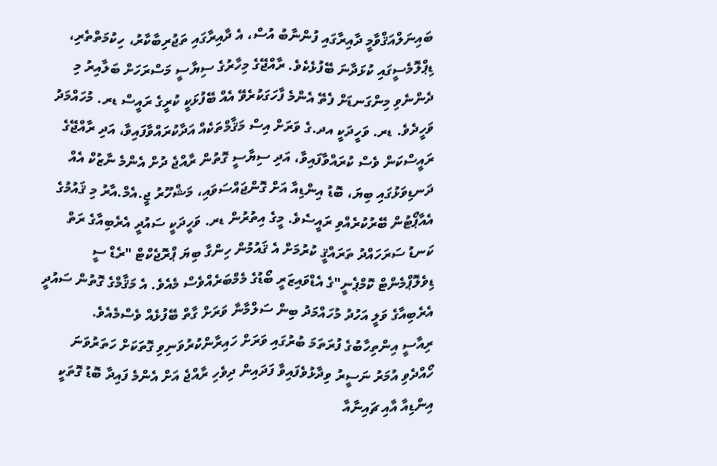ބައިނަލްއަޤްވާމީ ދާއިރާގައި ފުންނާބު އުސް، އެ ދާއިރާގައި ތަޖުރިބާކާރު، ހިކުމަތްތެރި، ޑިޕްލޮމެސީގައި ކުޅަދާނަ ބޭފުޅެކެވެ. ރާއްޖޭގެ މިހާރުގެ ސިޔާސީ މަސްރަހަށް ބަލާއިރު މި ދެންނެވި މިންގަނޑަށް ފެތޭ އެންމެ ފާހަގަކުރެވޭ އެއް ބޭފުޅަކީ ކުރީގެ ރައީސް ޑރ. މުހައްމަދު ވަހީދެވެ. ޑރ. ވަހީދަކީ އދ.ގެ ވަރަށް އިސް މަޤާމްތަކެއް އަދާކުރައްވާފައިވާ، އަދި ރާއްޖޭގެ ރައީސްކަން ވެސް ކުރައްވާފައިވާ، އަދި ސިޔާސީ ގޮތުން ރާއްޖެ ދުށް އެންމެ ނާޒުކް އެއް ދަނޑިވަޅުގައި ބިޔަ، ބޮޑު އިންޑިއާ އަށް ގޮންޖައްސަވައި، މަޝްހޫރު ޖީ.އެމް.އާރު މި ޤައުމުގެ އެއާޕޯޓުން ބޭރުކުރެއްވި ރައީސެވެ. މީގެ އިތުރުން ޑރ. ވަހީދަކީ ސައުދީ އެރެބިއާގެ ރަތް ކަނޑު ސަރަހައްދު ތަރައްޤީ ކުރުމަށް އެ ޤައުމުން ހިންގާ ބިޔަ ޕްރޮޖެކްޓް "ރެޑް ސީ ޑިވެލޮޕްމެންޓް ކޮމްޕެނީ"ގެ އެޑްވައިޒަރީ ބޯޑުގެ މެމްބަރެއްވެސް މެއެވެ. އެ މަޤާމްގެ ގޮތުން ސައުދީ އެރެބިއާގެ ވަލީ އަހުދު މުހައްމަދު ބިން ސަލްމާނާ ވަރަށް ގާތް ބޭފުޅެއް ވެސްމެއެވެ.
ރިއާސީ އިންތިހާބުގެ ފުރަތަމަ ބުރުގައި ވަރަށް ހައިރާންކުރުވަނިވި ގޮތަކަށް ހަތަރުވަނަ ހޯއްދެވި އުމަރު ނަސީރު ވިދާޅުވެފައިވާ ފަދައިން ދިވެހި ރާއްޖެ އަށް އެންމެ ފައިދާ ބޮޑު ގޮތަކީ އިންޑިއާ އާއި ޗައިނާއާ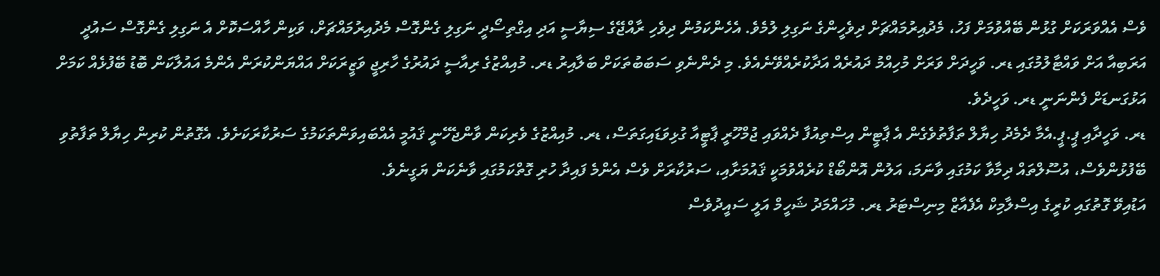ވެސް އެއްވަރަކަށް ގުޅުން ބޭއްވުމަށް ފަހު، މެދުއިރުމައްޗަށް ދިވެހީންގެ ނަގިލި ލުމެވެ. އެހެންކަމުން ދިވެހި ރާއްޖޭގެ ސިޔާސީ އަދި އިގްތިސޯދީ ނަގިލި ގެންގޮސް މެދުއިރުމައްޗަށް، ވަކިން ހާއްސަކޮށް އެ ނަގިލި ގެންގޮސް ސައުދީ އަރަބިއާ އަށް ވައްޓާލުމުގައި ޑރ. ވަހީދަށް ވަރަށް މުހިއްމު ދައުރެއް އަދާކުރެއްވޭނެއެވެ. މި ދެންނެވި ސަބަބުތަކަށް ބަލާއިރު ޑރ. މުއިއްޒުގެ ރިއާސީ ދައުރުގެ ހާރިޖީ ވަޒީރަކަށް އައްޔަންކުރަން އެންމެ އައުލާކަން ބޮޑު ބޭފުޅެއް ކަމަށް އަޅުގަނޑަށް ފެންނަނީ ޑރ. ވަހީދެވެ.
ޑރ. ވަހީދާއި ޕީ.ޕީ.އެމާ ދެމެދު ހިޔާލް ތަފާތުވެގެން އެ ޕާޓީން އިސްތިއުފާ ދެއްވައި ޖުމްހޫރީ ޕާޓީއާ ގުޅިވަޑައިގަތަސް، ޑރ. މުއިއްޒުގެ ވެރިކަން ވާންޖެހޭނީ ޤައުމީ އެއްބައިވަންތަކަމުގެ ސަރުކާރަކަށެވެ. އެގޮތުން ކުރިން ހިޔާލް ތަފާތުވި ބޭފުޅުންވެސް، އުސޫލްތައް ދިމާވާ ކަމުގައި ވާނަމަ، އަލުން އޮންބޯޑް ކުރެއްވުމަކީ ޤައުމަށާއި، ސަރުކާރަށް ވެސް އެންމެ ފައިދާ ހުރި ގޮތްކަމުގައި ވާނެކަން ޔަގީނެވެ.
އަޑުއިވޭ ގޮތުގައި ކުރީގެ އިސްލާމިކް އެފެއާޒް މިނިސްޓަރު ޑރ. މުހައްމަދު ޝަހީމް އަލީ ސައީދުވެސް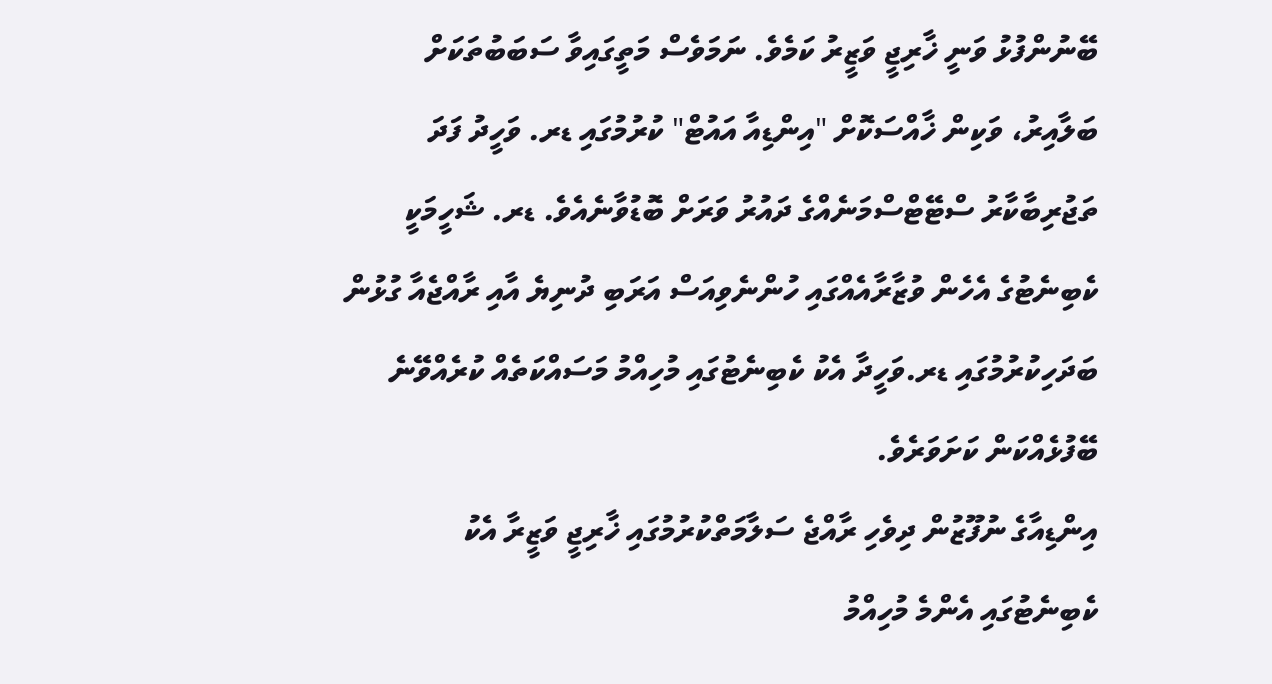ބޭނުންފުޅު ވަނީ ޚާރިޖީ ވަޒީރު ކަމެވެ. ނަމަވެސް މަތީގައިވާ ސަބަބުތަކަށް ބަލާއިރު، ވަކިން ޚާއްސަކޮށް "އިންޑިއާ އައުޓް" ކުރުމުގައި ޑރ. ވަހީދު ފަދަ ތަޖުރިބާކާރު ސްޓޭޓްސްމަނެއްގެ ދައުރު ވަރަށް ބޮޑުވާނެއެވެ. ޑރ. ޝަހީމަކީ ކެބިނެޓުގެ އެހެން ވުޒާރާއެއްގައި ހުންނެވިއަސް އަރަބި ދުނިޔެ އާއި ރާއްޖެއާ ގުޅުން ބަދަހިކުރުމުގައި ޑރ.ވަހީދާ އެކު ކެބިނެޓުގައި މުހިއްމު މަސައްކަތެއް ކުރެއްވޭނެ ބޭފުޅެއްކަން ކަށަވަރެވެ.
އިންޑިއާގެ ނުފޫޒުން ދިވެހި ރާއްޖެ ސަލާމަތްކުރުމުގައި ޚާރިޖީ ވަޒީރާ އެކު ކެބިނެޓުގައި އެންމެ މުހިއްމު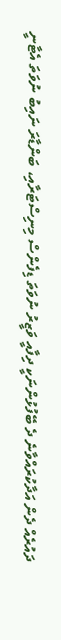ދައުރެއް ދެން އަދާކުރައްވާނެ ދެ ބޭފުޅުންނަކީ ދިފާއީ ވަޒީރު ނުވަތަ ޑިފެންސް މިނިސްޓަރާއި، ބަންޑާރަ ނައިބު ނުވަތަ އެޓާނީ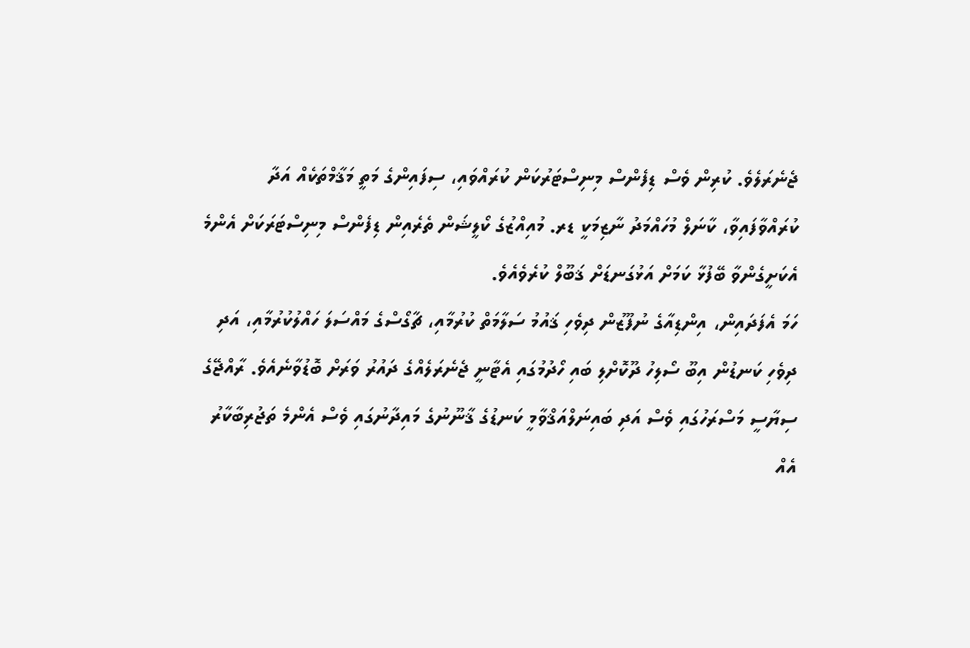ޖެނެރަލެވެ. ކުރިން ވެސް ޑިފެންސް މިނިސްޓަރުކަން ކުރައްވައި، ސިފައިންގެ މަތީ މަޤާމްތަކެއް އަދާ ކުރައްވާފައިވާ، ކާނަލް މުހައްމަދު ނާޒިމަކީ ޑރ. މުއިއްޒުގެ ކޯލީޝަން ތެރެއިން ޑިފެންސް މިނިސްޓަރަކަށް އެންމެ އެކަށީގެންވާ ބޭފުޅާ ކަމަށް އަޅުގަނޑަށް ޤަބޫލް ކުރެވެއެވެ.
ހަމަ އެފަދައިން، އިންޑިއާގެ ނުފޫޒުން ދިވެހި ޤައުމު ސަލާމަތް ކުރުމާއި، ޗާގޯސްގެ މައްސަލަ ހައްލުކުރުމާއި، އަދި ދިވެހި ކަނޑުން އިބޫ ސޯލިހު ދޫކޮށްލި ބައި ހޯދުމުގައި އެޓާނީ ޖެނެރަލެއްގެ ދައުރު ވަރަށް ބޮޑުވާނެއެވެ. ރާއްޖޭގެ ސިޔާސީ މަސްރަހުގައި ވެސް އަދި ބައިނަލްއަޤްވާމީ ކަނޑުގެ ޤާނޫނުގެ މައިދާނުގައި ވެސް އެންމެ ތަޖުރިބާކާރު އެއް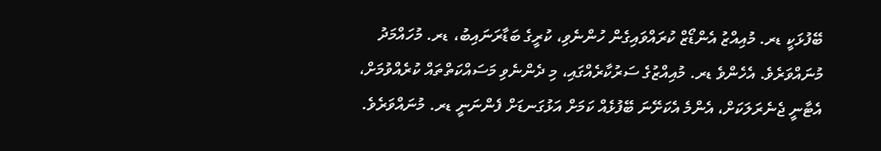ބޭފުޅަކީ ޑރ. މުއިއްޒު އެންޑޯޒް ކުރައްވައިގެން ހުންނެވި، ކުރީގެ ބަޑާރަނައިބު، ޑރ. މުހައްމަދު މުނައްވަރެވެ. އެހެންވެ ޑރ. މުއިއްޒުގެ ސަރުކާރެއްގައި، މި ދެންނެވި މަސައްކަތްތައް ކުރެއްވުމަށް، އެޓާނީ ޖެނެރަލަކަށް، އެންމެ އެކަށޭނަ ބޭފުޅެއް ކަމަށް އަޅުގަނޑަށް ފެންނަނީ ޑރ. މުނައްވަރެވެ.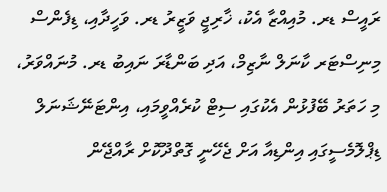ރައީސް ޑރ. މުއިއްޒާ އެކު، ޚާރިޖީ ވަޒީރު ޑރ. ވަހީދާއި، ޑިފެންސް މިނިސްޓަރ ކާނަލް ނާޒިމް، އަދި ބަންޑާރަ ނައިބު ޑރ. މުނައްވަރު، މި ހަތަރު ބޭފުޅުން އެކުގައި ސިޓް ކުރެއްވީމައި، އިންޓަނޭޝަނަލް ޑިޕްލޮމެސީގައި އިންޑިއާ އަށް ޖެހޭނީ ގޮތްދޫކޮށް ރާއްޖޭން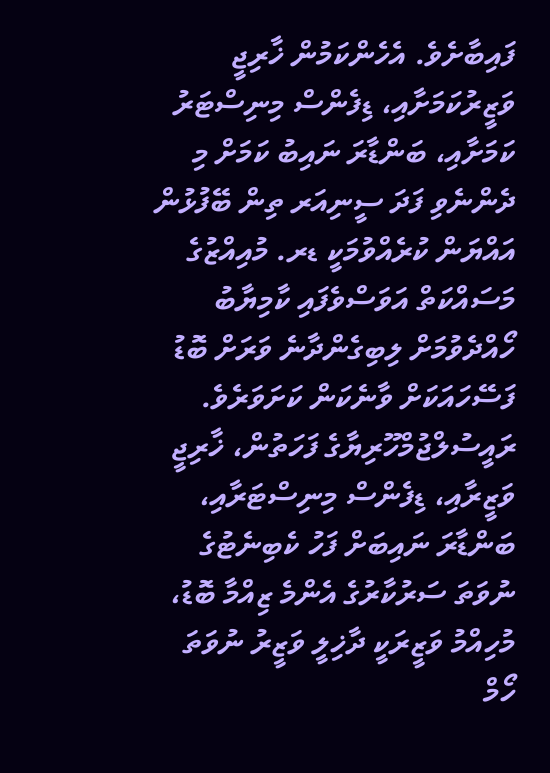ފައިބާށެވެ. އެހެންކަމުން ޚާރިޖީ ވަޒީރުކަމަށާއި، ޑިފެންސް މިނިސްޓަރު ކަމަށާއި، ބަންޑާރަ ނައިބު ކަމަށް މި ދެންނެވި ފަދަ ސީނިއަރ ތިން ބޭފުޅުން އައްޔަން ކުރެއްވުމަކީ ޑރ. މުއިއްޒުގެ މަސައްކަތް އަވަސްވެފައި ކާމިޔާބު ހޯއްދެވުމަށް ލިބިގެންދާނެ ވަރަށް ބޮޑު ފަސޭހައަކަށް ވާނެކަން ކަށަވަރެވެ.
ރައީސުލްޖުމްހޫރިޔާގެ ފަހަތުން، ޚާރިޖީ ވަޒީރާއި، ޑިފެންސް މިނިސްޓަރާއި، ބަންޑާރަ ނައިބަށް ފަހު ކެބިނެޓުގެ ނުވަތަ ސަރުކާރުގެ އެންމެ ޒިއްމާ ބޮޑު، މުހިއްމު ވަޒީރަކީ ދާޚިލީ ވަޒީރު ނުވަތަ ހޯމް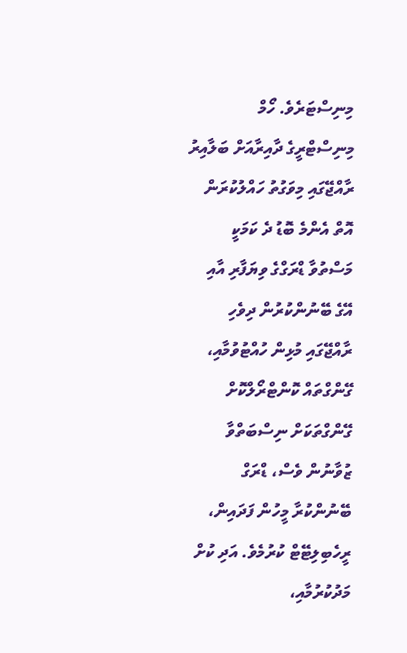މިނިސްޓަރެވެ. ހޯމް މިނިސްޓްރީގެ ދާއިރާއަށް ބަލާއިރު ރާއްޖޭގައި މިވަގުތު ހައްލުކުރަން އޮތް އެންމެ ބޮޑު ދެ ކަމަކީ މަސްތުވާ ޑްރަގްގެ ވިޔަފާރި އާއި އޭގެ ބޭނުންކުރުން ދިވެހި ރާއްޖޭގައި މުޅިން ހުއްޓުވުމާއި، ގޭންގްތައް ކޮންޓްރޯލްކޮށް ގޭންގްތަކަށް ނިސްބަތްވާ ޒުވާނުން ވެސް، ޑްރަގް ބޭނުންކުރާ މީހުން ފަދައިން، ރީހެބިލިޓޭޓް ކުރުމެވެ. އަދި ކުށް މަދުކުރުމާއި،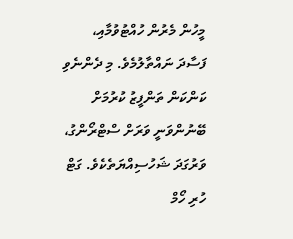މީހުން މެރުން ހުއްޓުވުމާއި، ފަސާދަ ނައްތާލުމެވެ. މި ދެންނެވި ކަންކަން ތަންފީޒު ކުރުމަށް ބޭނުންވަނީ ވަރަށް ސްޓްރޯންގު، ވަރުގަދަ ޝަހުސިއްޔަތެކެވެ. ގަޓް ހުރި ހޯމް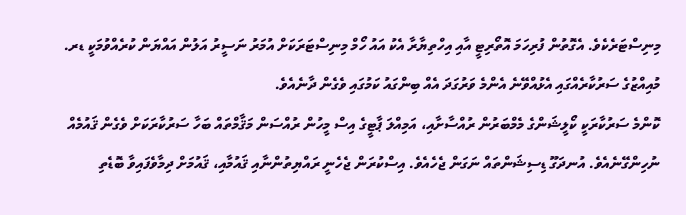މިނިސްޓަރެކެވެ. އެގޮތުން ފުރިހަމަ އޮތޯރިޓީ އާއި އިހްތިޔާރާ އެކު އައު ހޯމް މިނިސްޓަރަކަށް އުމަރު ނަސީރު އަލުން އައްޔަން ކުރެއްވުމަކީ ޑރ. މުއިއްޒުގެ ސަރުކާރެއްގައި އެޅުއްވޭނެ އެންމެ ވަރުގަދަ އެއް ބިންގައު ކަމުގައި ވެގެން ދާނެއެވެ.
ކޮންމެ ސަރުކާރަކީ ކޯލީޝަންގެ މެމްބަރުން ރުއްސާށާއި، އަމިއްލަ ޕާޓީގެ އިސް މީހުން ރުއްސަން މަޤާމްތައް ބަހާ ސަރުކާރަކަށް ވެގެން ޤައުމެއް ނުހިންގޭނެއެވެ. އުނދަގޫ ޑިސިޝަންތައް ނަގަން ޖެހެއެވެ. އިސްކުރަން ޖެހެނީ ރައްޔިތުންނާއި ޤައުމާއި، ޤައުމަށް ދިމާވެފައިވާ ބޮޑެތި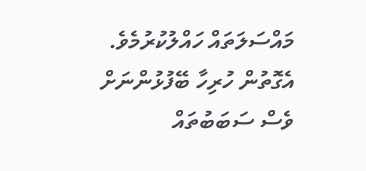މައްސަލަތައް ހައްލުކުރުމެވެ. އެގޮތުން ހުރިހާ ބޭފުޅުންނަށް ވެސް ސަބަބުތައް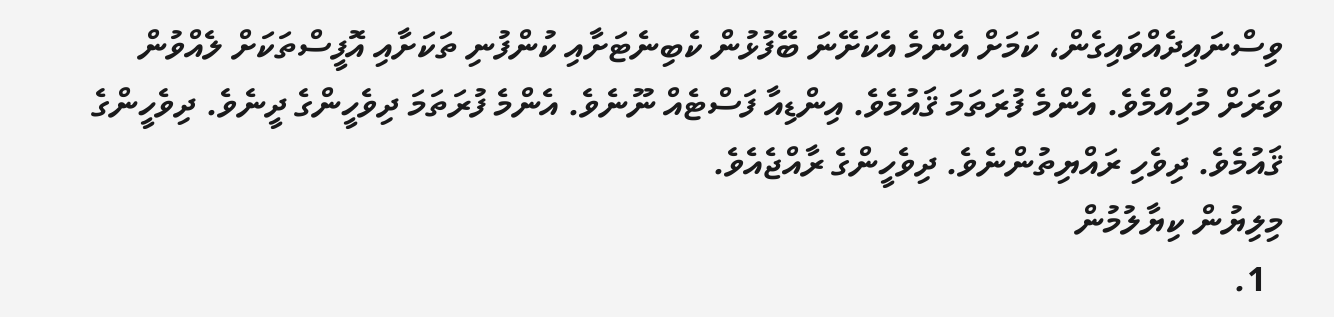ވިސްނައިދެއްވައިގެން، ކަމަށް އެންމެ އެކަށޭނަ ބޭފުޅުން ކެބިނެޓަށާއި ކުންފުނި ތަކަށާއި އޮފީސްތަކަށް ލެއްވުން ވަރަށް މުހިއްމެވެ. އެންމެ ފުރަތަމަ ޤައުމެވެ. އިންޑިއާ ފަސްޓެއް ނޫނެވެ. އެންމެ ފުރަތަމަ ދިވެހީންގެ ދީނެވެ. ދިވެހީންގެ ޤައުމެވެ. ދިވެހި ރައްޔިތުންނެވެ. ދިވެހީންގެ ރާއްޖެއެވެ.
މިލިޔުން ކިޔާލުމުން
  1.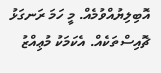އޮބިލިޔުއްވުމެއް. މީ ހަމަ ރަނގަޅު ޗޮއިސްތަކެއް. އެކަމަކު މުޢިއްޒު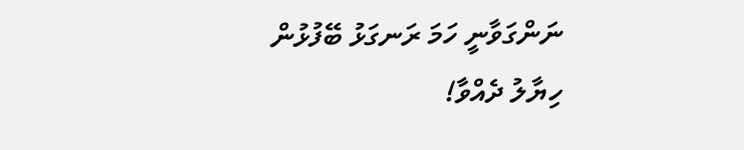ނަންގަވާނީ ހަމަ ރަނގަޅު ބޭފުޅުން
ހިޔާލު ދެއްވާ!